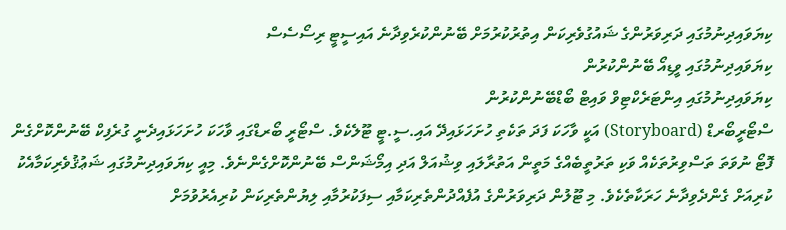ކިޔަވައިދިނުމުގައި ދަރިވަރުންގެ ޝައުގުވެރިކަން އިތުރުކުރުމަށް ބޭނުންކުރެވިދާނެ އައިސީޓީ ރިސޯސެސް
ކިޔަވައިދިނުމުގައި ވީޑިއޯ ބޭނުންކުރުން
ކިޔަވައިދިނުމުގައި އިންޓަރެކްޓިވް ވައިޓް ބޯޑްބޭނުންކުރުން
ސްޓޯރީބޯރޑް (Storyboard) އަކީ ވާހަކަ ފަދަ ތަކެތި ހުށަހަޅައިދޭ އައި.ސީ.ޓީ ޓޫލެކެވެ. ސްޓޯރީ ބޯރޑްގައި ވާހަކަ ހުށަހަޅައިދެނީ ގުރެފިކް ބޭނުންކޮށްގެން ފޮޓޯ ނުވަތަ ތަސްވިރުތަކެއް ވަކި ތަރުތީބެއްގެ މަތީން އަތުރާލައި ވިޝުއަލް އަދި އިމޯޝަންސް ބޭނުންކޮށްގެންނެވެ. މިއީ ކިޔަވައިދިނުމުގައި ޝަޢުޤުވެރިކަމާއެކު ކުރިއަށް ގެންދެވިދާނެ ހަރަކާތެކެވެ. މި ޓޫލުން ދަރިވަރުންގެ އުފެއްދުންތެރިކަމާއި ސިފަކުރުމާއި ލިޔުންތެރިކަން ކުރިއެރުވުމަށް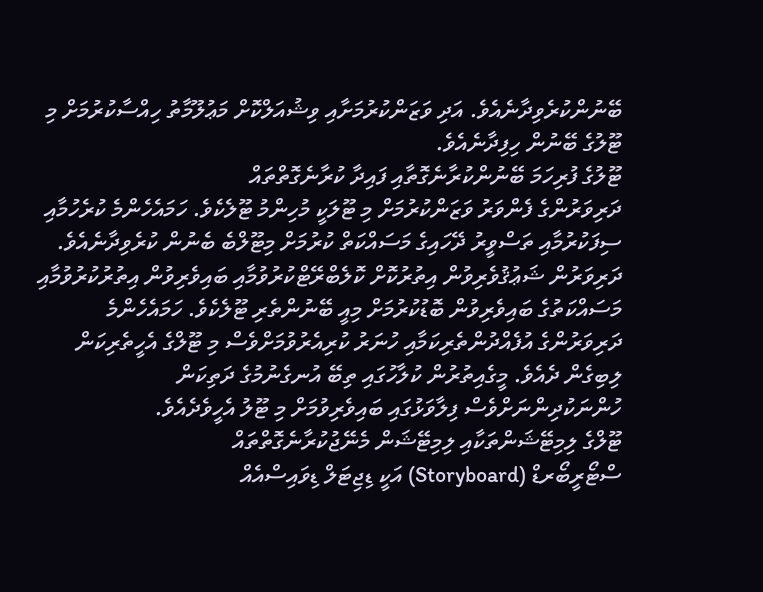ބޭނުންކުރެވިދާނެއެވެ. އަދި ވަޒަންކުރުމަށާއި ވިޝުއަލްކޮށް މަޢުލޫމާތު ހިއްސާކުރުމަށް މި ޓޫލުގެ ބޭނުން ހިފިދާނެއެވެ.
ޓޫލުގެ ފުރިހަމަ ބޭނުންކުރާނެގޮތާއި ފައިދާ ކުރާނެގޮތްތައް
ދަރިވަރުންގެ ފެންވަރު ވަޒަންކުރުމަށް މި ޓޫލަކީ މުހިންމު ޓޫލެކެވެ. ހަމައެހެންމެ ކުރެހުމާއި ސިފަކުރުމާއި ތަސްވީރު ދޭހައިގެ މަސައްކަތް ކުރުމަށް މިޓޫލްބެ ބެނުން ކުރެވިދާނެއެވެ. ދަރިވަރުން ޝަޢުޤުވެރިވުން އިތުރުކޮށް ކޮލެބްރޭޓްކުރުވުމާއި ބައިވެރިވުން އިތުރުކުރުވުމާއި މަސައްކަތުގެ ބައިވެރިވުން ބޮޑުކުރުމަށް މިއީ ބޭނުންތެރި ޓޫލެކެވެ. ހަމައެހެންމެ ދަރިވަރުންގެ އުފެއްދުންތެރިކަމާއި ހުނަރު ކުރިއެރުވުމަށްވެސް މި ޓޫލްގެ އެހީތެރިކަން ލިބިގެން ދެއެވެ. މީގެއިތުރުން ކުލާހުގައި ތިބޭ އުނގެނުމުގެ ދަތިކަން ހުންނަކުދިންނަށްވެސް ފިލާވަޅުގައި ބައިވެރިވުމަށް މި ޓޫލު އެހީވެދެއެވެ.
ޓޫލްގެ ލިމިޓޭޝަންތަކާއި ލިމިޓޭޝަން މެނޭޖުކުރާނެގޮތްތައް
ސްޓޯރީބޯރޑް (Storyboard) އަކީ ޑިޖިޓަލް ޑިވައިސްއެއް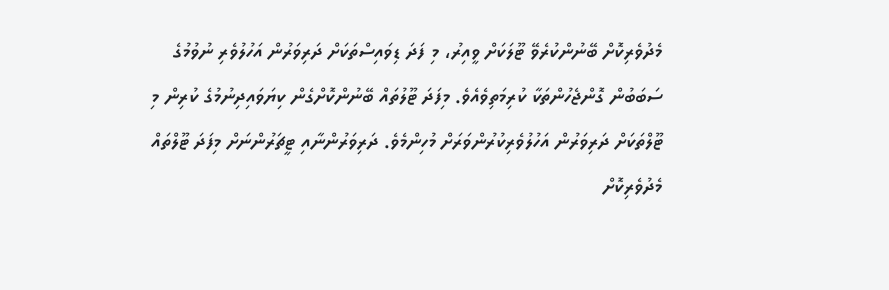މެދުވެރިކޮށް ބޭނުންކުރެވޭ ޓޫލަކަށް ވީއިރު، މި ފަދަ ޑިވައިސްތަކަށް ދަރިވަރުން އަހުލުވެރި ނުވުމުގެ ސަބަބުން ގޮންޖެހުންތަކާ ކުރިމަތިވެއެވެ. މިފަދަ ޓޫލުތައް ބޭނުންކޮށްގެން ކިޔަވައިދިނުމުގެ ކުރިން މި ޓޫލްތަކަށް ދަރިވަރުން އަހުލުވެރިކުރުންވަރަށް މުހިންމެވެ. ދަރިވަރުންނާއި ޓީޗަރުންނަށް މިފަދަ ޓޫލްތައް މެދުވެރިކޮށް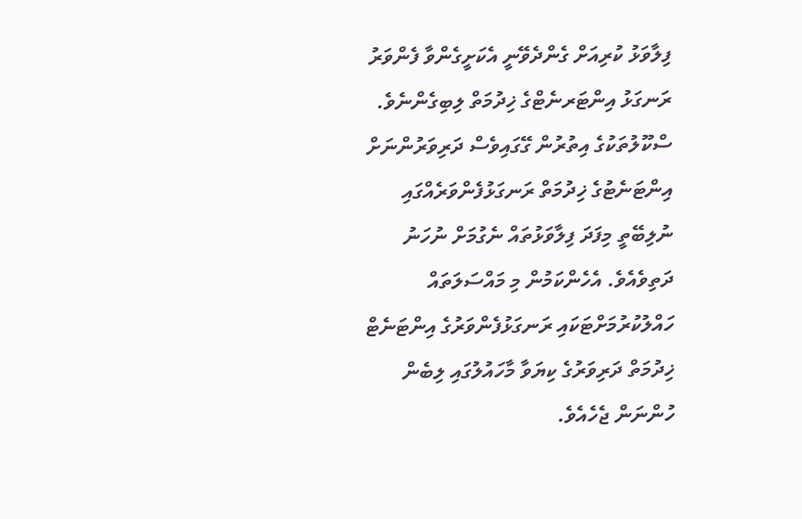ފިލާވަޅު ކުރިއަށް ގެންދެވޭނީ އެކަށީގެންވާ ފެންވަރު ރަނގަޅު އިންޓަރނެޓްގެ ޚިދުމަތް ލިބިގެންނެވެ. ސްކޫލުތަކުގެ އިތުރުން ގޭގައިވެސް ދަރިވަރުންނަށް އިންޓަނެޓުގެ ޚިދުމަތް ރަނގަޅުފެންވަރެއްގައި ނުލިބޭތީ މިފަދަ ފިލާވަޅުތައް ނެގުމަށް ނުހަނު ދަތިވެއެވެ. އެހެންކަމުން މި މައްސަލަތައް ހައްލުކުރުމަށްޓަކައި ރަނގަޅުފެންވަރުގެ އިންޓަނެޓް ޚިދުމަތް ދަރިވަރުގެ ކިޔަވާ މާހައުލުގައި ލިބެން ހުންނަން ޖެހެއެވެ.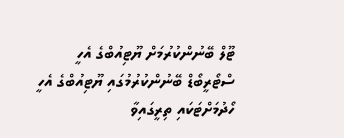ޓޫލް ބޭނުންކުރުމަށް ޔޫޓިއުބްގެ އެހީ
ސްޓޯރީބޯޑް ބޭނުންކުރުމުގައި ޔޫޓިއުބްގެ އެހީ ހޯދުމަށްޓަކައި ތިރީގައިވާ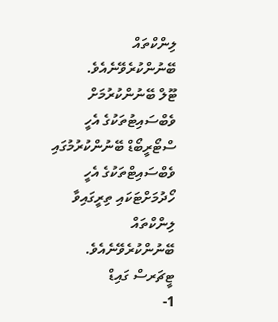ލިންކްތައް ބޭނުންކުރެވޭނެއެވެ.
ޓޫލް ބޭނުންކުރުމަށް ވެބްސައިޓުތަކުގެ އެހީ
ސްޓޯރީބޯޑް ބޭނުންކުރުމުގައި ވެބްސައިޓްތަކުގެ އެހީ ހޯދުމަށްޓަކައި ތިރީގައިވާ ލިންކްތައް ބޭނުންކުރެވޭނެއެވެ.
ޓީޗަރސް ގައިޑް
1-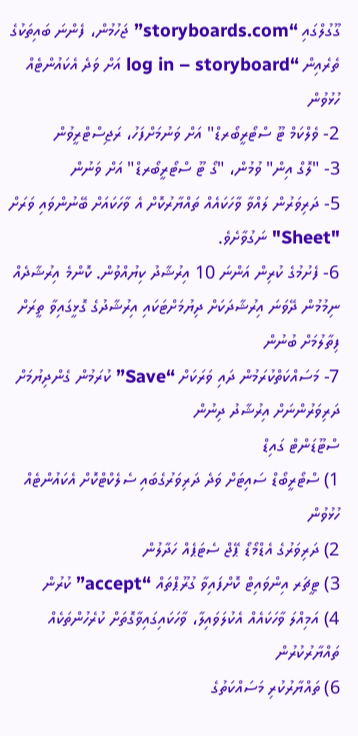ގޫގުލްގައި “storyboards.com” ޖަހުމުން، ފެންނަ ބައިތަކުގެ ތެރެއިން “log in – storyboard އަށް ވަދެ އެކައުންޓެއް ހުޅުވުން
2- ވެލްކަމް ޓޫ ސްޓޯރީބޯރޑް" އަށް ވަނުމަށްފަހު، ރަޖިސްޓްރީވުން
3- "ލޮގް އިން" ވުމުން، "ގޯ ޓޫ ސްޓޯރީބޯރޑް" އަށް ވަނުން
5- ދަރިވަރުން ލައްވާ ވާހަކައެއް ތައްޔާރުކޮށް އެ ވާހަކައަށް ބޭނުންވައި ވަރަށް "Sheet" ނަގުވާށެވެ.
6- ފެށުމުގެ ކުރިން އަންނަ 10 އިރުޝާދު ކިޔުއްވުން. ކޮންމެ އިރުޝާދެއް ނިމުމުން ދޭވަނަ އިރުޝާދަކަށް ދިޔުމަށްޓަކައި އިރުޝާދުގެ ގޮޅީގައިވާ ތީރަށް ފިތާލުމަށް ބުނުން
7- މަސައްކަތްކުރަމުން ދައި ވަރަކަށް “Save” ކުރަމުން ގެންދިޔުމަށް ދަރިވަރުންނަށް އިރުޝާދު ދިނުން
ސްޓޫޑަންޓް ގައިޑް
1) ސްޓޯރީބޯޑް ސައިޓަށް ވަދެ ދަރިވަރުގެބައި ސެލެކްޓްކޮށް އެކައުންޓެއް ހުޅުވުން
2) ދަރިވަރުގެ އެޑްމޯޑޯ ޕޭޖް ސެޓަޕެއް ހަދާލުން
3) ޓީޗަރ އިންވައިޓް ކޮށްފައިވާ ގުރޫޕްތައް “accept” ކުރުން
4) އަމިއްލަ ވާހަކައެއް އެކުލަވައިލާ، ވާހަކައިގައިވާގޮތަށް ކުރެހުންތަކެއް ތައްޔާރުކުރުން
6) ތައްޔާރުކުރި މަސައްކަތުގެ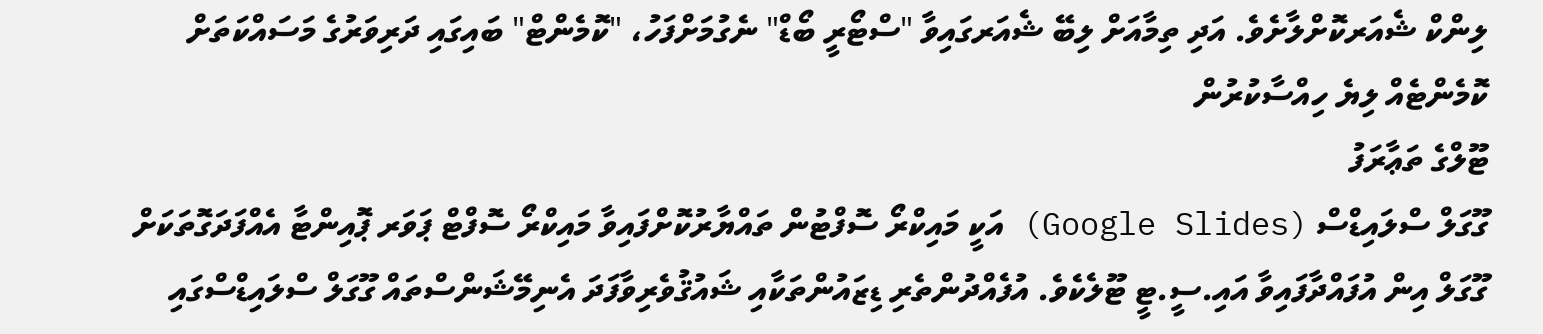ލިންކް ޝެއަރކޮށްލާށެވެ. އަދި ތިމާއަށް ލިބޭ ޝެއަރގައިވާ "ސްޓޯރީ ބޯޑް" ނެގުމަށްފަހު، "ކޮމެންޓް" ބައިގައި ދަރިވަރުގެ މަސައްކަތަށް ކޮމެންޓެއް ލިޔެ ހިއްސާކުރުން
ޓޫލްގެ ތަޢާރަފު
ގޫގަލް ސްލައިޑްސް (Google Slides) އަކީ މައިކްރޯ ސޮފްޓުން ތައްޔާރުކޮށްފައިވާ މައިކްރޯ ސޮފްޓް ޕަވަރ ޕޮއިންޓާ އެއްފަދަގޮތަކަށް ގޫގަލް އިން އުފައްދާފައިވާ އައި.ސީ.ޓީ ޓޫލެކެވެ. އުފެއްދުންތެރި ޑިޒައުންތަކާއި ޝައުޤުވެރިވާފަދަ އެނިމޭޝަންސްތައް ގޫގަލް ސްލައިޑްސްގައި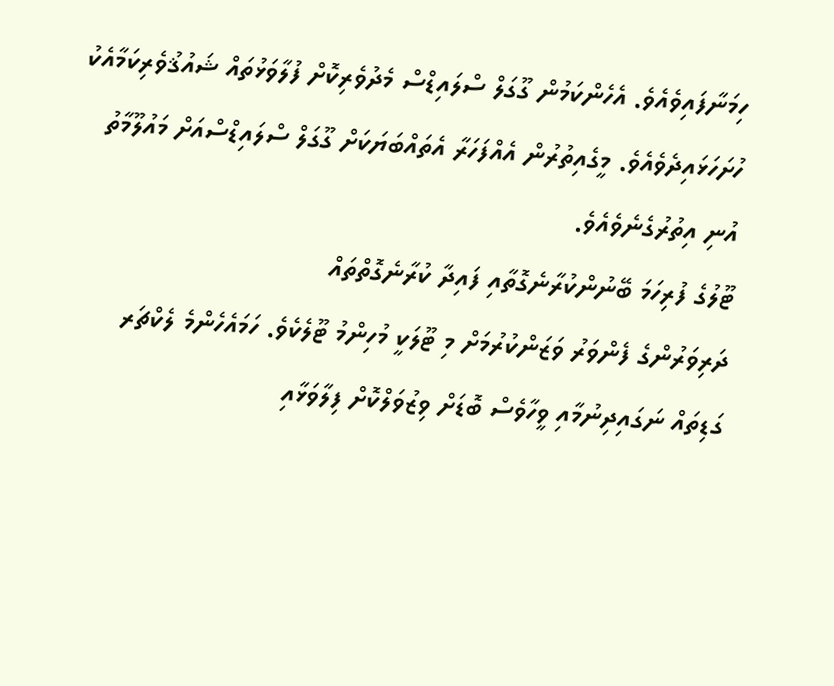ހިމަނާފައިވެއެވެ. އެހެންކަމުން ގޫގަލް ސްލައިޑްސް މެދުވެރިކޮށް ފުލާވަޅުތައް ޝައުޤުވެރިކަމާއެކު ހުށަހަޅައިދެވެއެވެ. މީގެއިތުރުން އެއްފަހަރާ އެތައްބަޔަކަށް ގޫގަލް ސްލައިޑްސްއަށް މައުލޫމާތު އުނި އިތުރުގެނެވެއެވެ.
ޓޫލުގެ ފުރިހަމަ ބޭނުންކުރާނެގޮތާއި ފައިދާ ކުރާނެގޮތްތައް
ދަރިވަރުންގެ ފެންވަރު ވަޒަންކުރުމަށް މި ޓޫލަކީ މުހިންމު ޓޫލެކެވެ. ހަމައެހެންމެ ލެކްޗަރ ގަޑިތައް ނަގައިދިނުމާއި ވީހާވެސް ބޮޑަށް ވިޒުވަލްކޮށް ފިލާވަޅާއި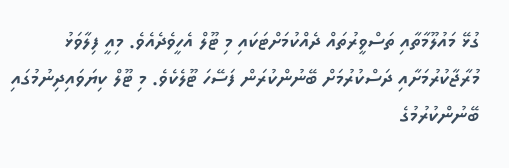ގުޅޭ މައުލޫމާތާއި ތަސްވީރުތައް ދެއްކުމަށްޓަކައި މި ޓޫލް އެހީވެދެއެވެ. މިއީ ފިލާވަޅު މުރާޖާކުރުމަށާއި ދަސްކުރުމަށް ބޭނުންކުރަން ފަސޭހަ ޓޫލެކެވެ. މި ޓޫލް ކިޔަވައިދިނުމުގައި ބޭނުންކުރުމުގެ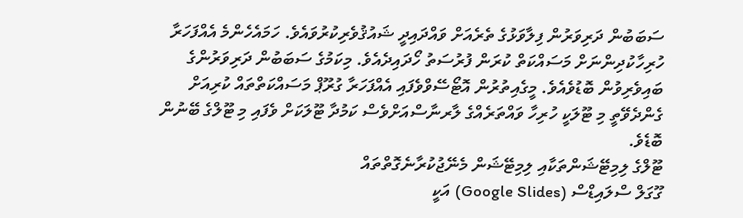ސަބަބުން ދަރިވަރުން ފިލާވަޅުގެ ތެރެއަށް ވައްދައިދީ ޝައުޤުވެރިކުރުވައެވެ. ހަމައެހެންމެ އެއްފަހަރާ ހުރިހާކުދިންނަށް މަސައްކަތް ކުރަން ފުރުސަތު ހޯދައިދެއެވެ. މިކަމުގެ ސަބަބުން ދަރިވަރުންގެ ބައިވެރިވުން ބޮޑުވެއެވެ. މީގެއިތުރުން އޮޓޯސޭވްވެފައި އެއްފަހަރާ ގުރޫޕް މަސައްކަތްތައް ކުރިއަށް ގެންދެވޭތީ މި ޓޫލަކީ ހުރިހާ ވައްތަރެއްގެ ލާރނާސްއަށްވެސް ކަމުދާ ޓޫލަކަށް ވެފައި މި ޓޫލްގެ ބޭނުން ބޮޑެވެ.
ޓޫލްގެ ލިމިޓޭޝަންތަކާއި ލިމިޓޭޝަން މެނޭޖުކުރާނެގޮތްތައް
ގޫގަލް ސްލައިޑްސް (Google Slides) އަކީ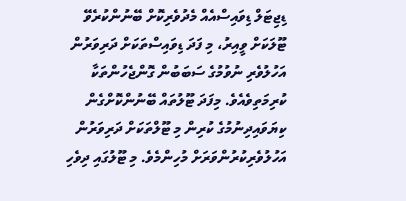ޑިޖިޓަލް ޑިވައިސްއެއް މެދުވެރިކޮށް ބޭނުންކުރެވޭ ޓޫލަކަށް ވީއިރު، މި ފަދަ ޑިވައިސްތަކަށް ދަރިވަރުން އަހުލުވެރި ނުވުމުގެ ސަބަބުން ގޮންޖެހުންތަކާ ކުރިމަތިވެއެވެ. މިފަދަ ޓޫލުތައް ބޭނުންކޮށްގެން ކިޔަވައިދިނުމުގެ ކުރިން މި ޓޫލްތަކަށް ދަރިވަރުން އަހުލުވެރިކުރުންވަރަށް މުހިންމެވެ. މި ޓޫލުގައި ދިވެހި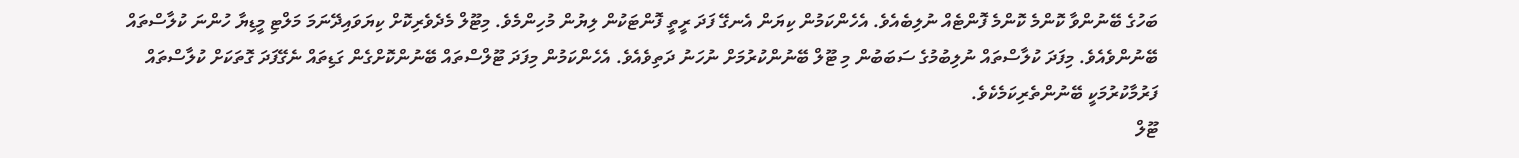ބަހުގެ ބޭނުންވާ ކޮންމެ ކޮންމެ ފޮންޓެއް ނުލިބެއެވެ. އެހެންކަމުން ކިޔަން އެނގޭ ފަދަ ރީތީ ފޮންޓަކުން ލިޔުން މުހިންމެވެ. މިޓޫލް މެދެވެރިކޮށް ކިޔަވައިދޭނަމަ މަލްޓި މީޑިޔާ ހުންނަ ކުލާސްތައް ބޭނުންވެއެވެ. މިފަދަ ކުލާސްތައް ނުލިބުމުގެ ސަބަބުން މި ޓޫލް ބޭނުންކުރުމަށް ނުހަނު ދަތިވެއެވެ. އެހެންކަމުން މިފަދަ ޓޫލްސްތައް ބޭނުންކޮށްގެން ގަޑިތައް ނެގޭފަދަ ގޮތަކަށް ކުލާސްތައް ފަރުމާކުރުމަކީ ބޭނުންތެރިކަމެކެވެ.
ޓޫލް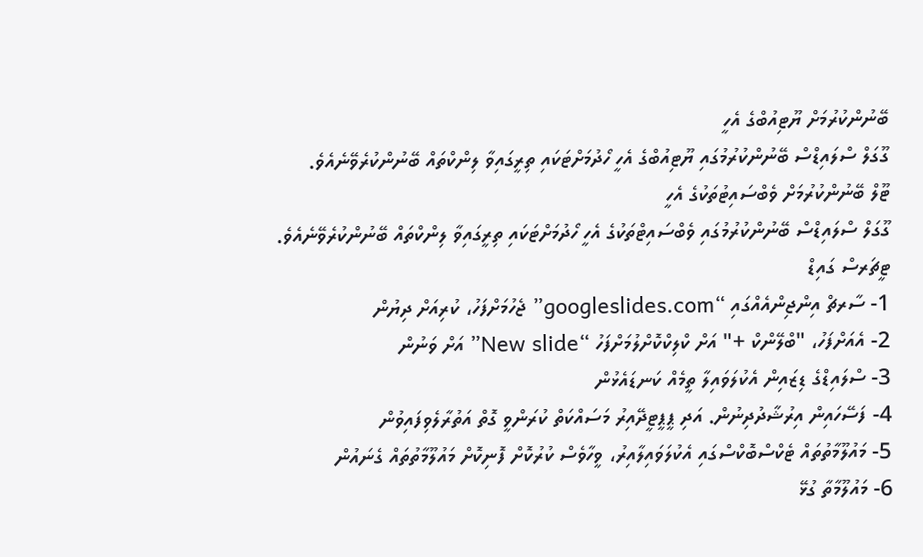ބޭނުންކުރުމަށް ޔޫޓިއުބްގެ އެހީ
ގޫގަލް ސްލައިޑްސް ބޭނުންކުރުމުގައި ޔޫޓިއުބްގެ އެހީ ހޯދުމަށްޓަކައި ތިރީގައިވާ ލިންކްތައް ބޭނުންކުރެވޭނެއެވެ.
ޓޫލް ބޭނުންކުރުމަށް ވެބްސައިޓުތަކުގެ އެހީ
ގޫގަލް ސްލައިޑްސް ބޭނުންކުރުމުގައި ވެބްސައިޓްތަކުގެ އެހީ ހޯދުމަށްޓަކައި ތިރީގައިވާ ލިންކްތައް ބޭނުންކުރެވޭނެއެވެ.
ޓީޗަރސް ގައިޑް
1- ސާރޗް އިންޖިންއެއްގައި “googleslides.com” ޖެހުމަށްފަހު، ކުރިއަށް ދިޔުން
2- އެއަށްފަހު، "ބްލޭންކް +" އަށް ކްލިކްކޮށްލުމަށްފަހު “New slide” އަށް ވަނުން
3- ސްލައިޑްގެ ޑިޒައިން އެކުލަވައިލާ ތީމެއް ކަނޑައެޅުން
4- ފަސޭހައިން އިރުޝާދުދިނުން. އަދި ޕީޕީޓީދޭއިރު މަސައްކަތް ކުރަންވީ ގޮތް އަތުރާލެވިފައިވުން
5- މައުލޫމާތުތައް ޓެކްސްބޮކްސްގައި އެކުލަވައިލާއިރު، ވީހާވެސް ކުރުކޮށް ފޮނިކޮށް މައުލޫމާތުތައް ގެނައުން
6- މައުލޫމާތާ ގުޅޭ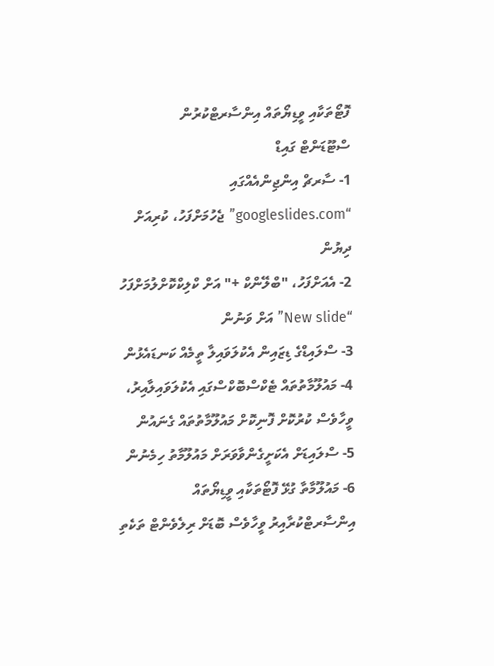ފޮޓޯތަކާއި ވީޑިޔޯތައް އިންސާރޓްކުރުން
ސްޓޫޑަންޓް ގައިޑް
1- ސާރޗް އިންޖިންއެއްގައި “googleslides.com” ޖެހުމަށްފަހު، ކުރިއަށް ދިޔުން
2- އެއަށްފަހު، "ބްލޭންކް +" އަށް ކްލިކްކޮށްލުމަށްފަހު “New slide” އަށް ވަނުން
3- ސްލައިޑްގެ ޑިޒައިން އެކުލަވައިލާ ތީމެއް ކަނޑައެޅުން
4- މައުލޫމާތުތައް ޓެކްސްބޮކްސްގައި އެކުލަވައިލާއިރު، ވީހާވެސް ކުރުކޮށް ފޮނިކޮށް މައުލޫމާތުތައް ގެނައުން
5- ސްލައިޑަށް އެކަށީގެންވާވަރަށް މައުލޫމާތު ހިމެނުން
6- މައުލޫމާތާ ގުޅޭ ފޮޓޯތަކާއި ވީޑިޔޯތައް އިންސާރޓްކުރާއިރު ވީހާވެސް ބޮޑަށް ރިލެވެންޓް ތަކެތި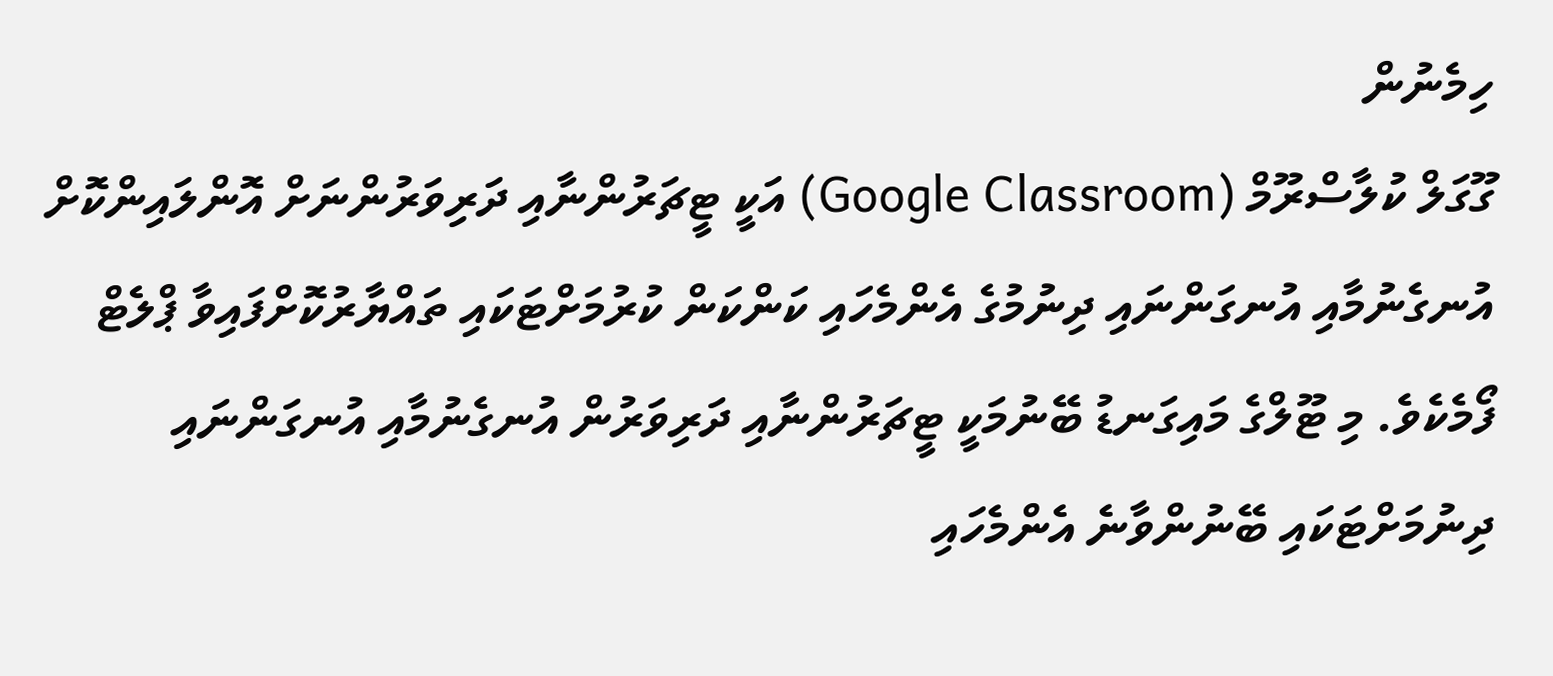ހިމެނުން
ގޫގަލް ކުލާސްރޫމް (Google Classroom) އަކީ ޓީޗަރުންނާއި ދަރިވަރުންނަށް އޮންލައިންކޮށް އުނގެނުމާއި އުނގަންނައި ދިނުމުގެ އެންމެހައި ކަންކަން ކުރުމަށްޓަކައި ތައްޔާރުކޮށްފައިވާ ޕްލެޓް ފޯމެކެވެ. މި ޓޫލްގެ މައިގަނޑު ބޭނުމަކީ ޓީޗަރުންނާއި ދަރިވަރުން އުނގެނުމާއި އުނގަންނައި ދިނުމަށްޓަކައި ބޭނުންވާނެ އެންމެހައި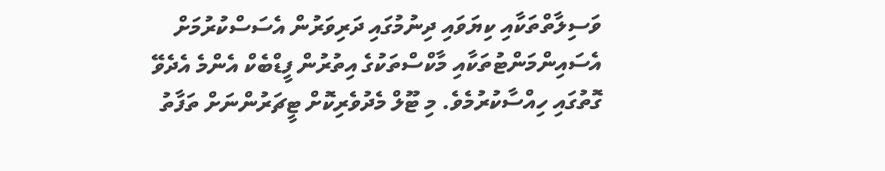ވަސިލާތްތަކާއި ކިޔަވައި ދިނުމުގައި ދަރިވަރުން އެސަސްކުރުމަށް އެސައިންމަންޓުތަކާއި މާކްސްތަކުގެ އިތުރުން ފީޑްބެކް އެންމެ އެދެވޭ ގޮތުގައި ހިއްސާކުރުމެވެ. މި ޓޫލް މެދުވެރިކޮށް ޓީޗަރުންނަށް ތަފާތު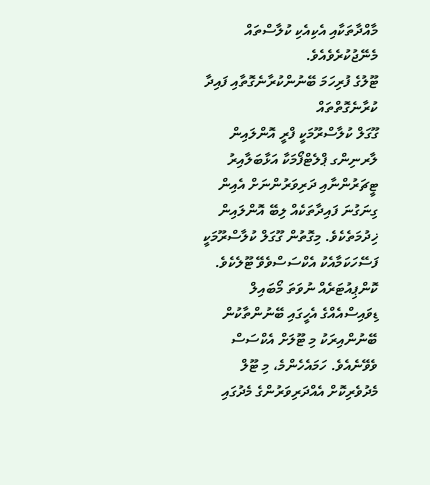މާއްދާތަކާއި އެކިއެކި ކުލާސްތައް މެނޭޖުކުރެވެއެވެ.
ޓޫލުގެ ފުރިހަމަ ބޭނުންކުރާނެގޮތާއި ފައިދާ ކުރާނެގޮތްތައް
ގޫގަލް ކުލާސްރޫމަކީ ފްރީ އޮންލައިން ލާރނިންގ ޕްލެޓްފޯމަކާ އަޅާބަލާއިރު ޓީޗަރުންނާއި ދަރިވަރުންނަށް އެއިން ގިނަގުނަ ފައިދާތަކެއް ލިބޭ އޮންލައިން ޚިދުމަތެކެވެ. މިގޮތުން ގޫގަލް ކުލާސްރޫމަކީ ފަސޭހަކަމާއެކު އެކްސަސްވެވޭ ޓޫލެކެވެ. ކޮންޕިއުޓަރެއް ނުވަތަ މޯބައިލް ޑިވައިސްއެއްގެ އެހީގައި ބޭނުންތާކުން ބޭނުންއިރަކު މި ޓޫލަށް އެކްސަސް ވެވޭނެއެވެ. ހަމައެހެންމެ، މި ޓޫލް މެދުވެރިކޮށް އެއްދަރިވަރުންގެ މެދުގައި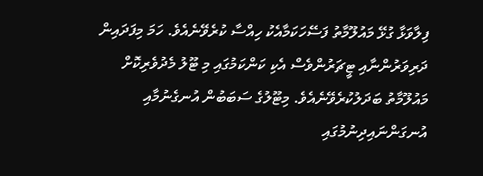ފިލާވަޅާ ގުޅޭ މައުލޫމާތު ފަސޭހަކަމާއެކު ހިއްސާ ކުރެވޭނެއެވެ. ހަމަ މިފަދައިން ދަރިވަރުންނާއި ޓީޗަރުންވެސް އެކި ކަންކަމުގައި މި ޓޫލު މެދުވެރިކޮށް މައުލޫމާތު ބަދަލުކުރެވޭނެއެވެ. މިޓޫލުގެ ސަބަބުން އުނގެނުމާއި އުނގަންނައިދިނުމުގައި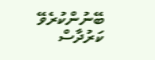ބޭނުންކުރެވޭ ކަރުދާސް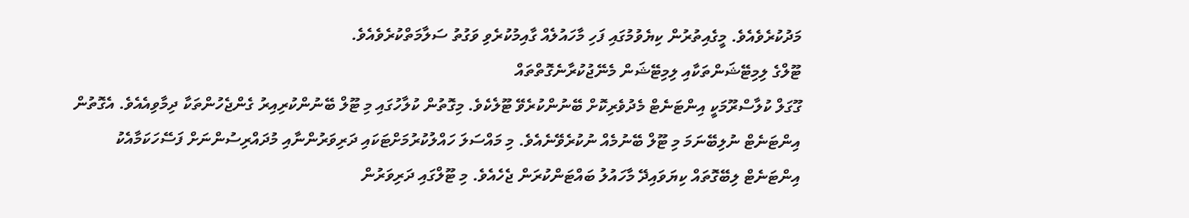މަދުކުރެވެއެވެ. މީގެއިތުރުން ކިޔެވުމުގައި ފަހި މާހައުލެއް ގާއިމުކުރެވި ވަގުތު ސަލާމަތްކުރެވެއެވެ.
ޓޫލްގެ ލިމިޓޭޝަންތަކާއި ލިމިޓޭޝަން މެނޭޖުކުރާނެގޮތްތައް
ގޫގަލް ކުލާސްރޫމަކީ އިންޓަނެޓް މެދުވެރިކޮށް ބޭނުންކުރެވޭ ޓޫލެކެވެ. މިގޮތުން ކުލާހުގައި މި ޓޫލް ބޭނުންކުރިއިރު ގެންޖެހުންތަކާ ދިމާވިއެއެވެ. އެގޮތުން އިންޓަނެޓް ނުލިބޭނަމަ މި ޓޫލް ބޭނުމެއް ނުކުރެވޭނެއެވެ. މި މައްސަލަ ހައްލުކުރުމަށްޓަކައި ދަރިވަރުންނާއި މުދައްރިސުންނަށް ފަސޭހަކަމާއެކު އިންޓަނެޓް ލިބޭގޮތައް ކިޔަވައިދޭ މާހައުލު ބައްޓަންކުރަން ޖެހެއެވެ. މި ޓޫލްގައި ދަރިވަރުން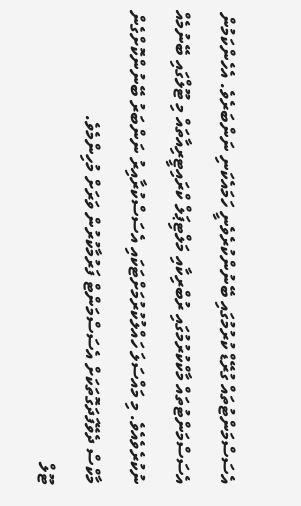އެސަސްމަންޓުތައް ގުރޭޑް ކުރުމުގައި ބޭނުންކުރެވެނީ ހަމައެކަނި ނަންބަރެވެ. އެހެންކަމުން އެސަސްމަންޓުތައް މާކްކުރުމުގައި ރުބްރިކާއި މަލްޓިޕަލް ކްރައިޓީރިއާތައް މި ޓޫލްގައި ބޭނުމެއް ނުކުރެވެއެވެ. މި މައްސަލަ ހައްލުކުރުމަށްޓަކައި އެސަސްކުރާއިރު ނަންބަރު ބޭނުންކޮށްގެން މާކްސް ދެވޭފަދަގޮތަކަށް އެސަސްމަންޓް ފަރުމާކުރުން ވަރަށް މުހިންމެވެ.
ޓޫލް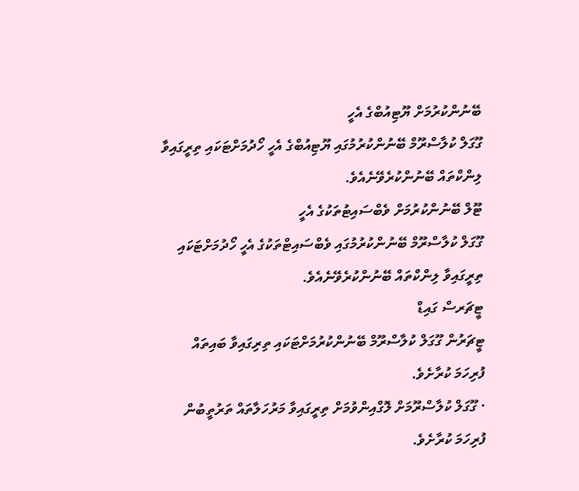ބޭނުންކުރުމަށް ޔޫޓިއުބްގެ އެހީ
ގޫގަލް ކުލާސްރޫމް ބޭނުންކުރުމުގައި ޔޫޓިއުބްގެ އެހީ ހޯދުމަށްޓަކައި ތިރީގައިވާ ލިންކްތައް ބޭނުންކުރެވޭނެއެވެ.
ޓޫލް ބޭނުންކުރުމަށް ވެބްސައިޓުތަކުގެ އެހީ
ގޫގަލް ކުލާސްރޫމް ބޭނުންކުރުމުގައި ވެބްސައިޓްތަކުގެ އެހީ ހޯދުމަށްޓަކައި ތިރީގައިވާ ލިންކްތައް ބޭނުންކުރެވޭނެއެވެ.
ޓީޗަރސް ގައިޑް
ޓީޗަރުން ގޫގަލް ކުލާސްރޫމް ބޭނުންކުރުމަށްޓަކައި ތިރިގައިވާ ބައިތައް ފުރިހަމަ ކުރާށެވެ.
· ގޫގަލް ކުލާސްރޫމަށް ލޮގްއިންވުމަށް ތިރީގައިވާ މަރުހަލާތައް ތަރުތީބުން ފުރިހަމަ ކުރާށެވެ.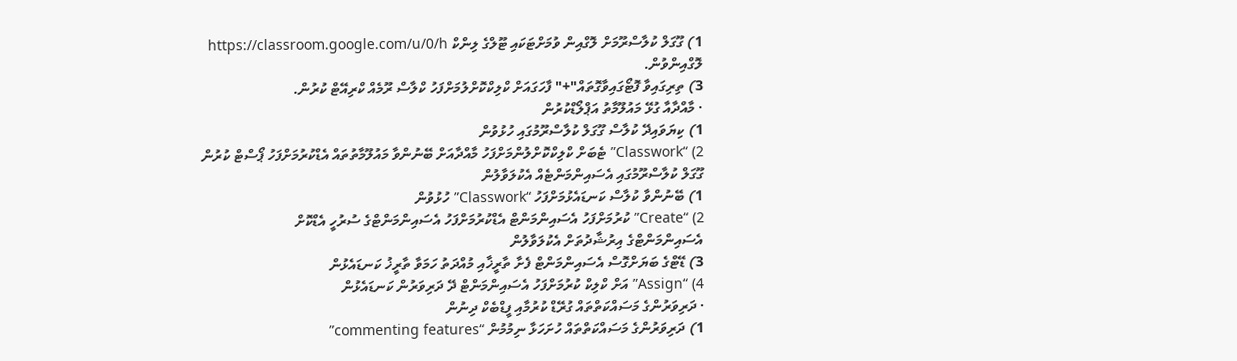1) ގޫގަލް ކުލާސްރޫމަށް ލޮގްއިން ވުމަށްޓަކައި ޓޫލްގެ ލިންކް https://classroom.google.com/u/0/h ލޮގްއިންވުން.
3) ތިރިގައިވާ ފޮޓޯގައިވާގޮތައް"+" ފާހަގައަށް ކްލިކްކޮށްލުމަށްފަހު ކްލާސް ރޫމެއް ކްރިއޭޓް ކުރުން.
· މާއްދާއާ ގުޅޭ މައުލޫމާތު އަޕްލޯޑްކުރުން
1) ކިޔަވައިދޭ ކުލާސް ގޫގަލް ކުލާސްރޫމުގައި ހުޅުވުން
2) “Classwork” ޓެބަށް ކްލިކްކޮށްލުންމަށްފަހު މާއްދާއަށް ބޭނުންވާ މައުލޫމާތުތައް އެޑްކުރުމަށްފަހު ޕޯސްޓް ކުރުން
ގޫގަލް ކުލާސްރޫމުގައި އެސައިންމަންޓެއް އެކުލަވާލުން
1) ބޭނުންވާ ކުލާސް ކަނޑައެޅުމަށްފަހު “Classwork” ހުޅުވުން
2) “Create” ކުރުމަށްފަހު އެސައިންމަންޓް އެޑްކުރުމަށްފަހު އެސައިންމަންޓްގެ ސުރުހީ އެޑްކޮށް
އެސައިންމަންޓްގެ އިރުޝާދުތަށް އެކުލަވާލުން
3) ޑޭޓްގެ ބަޔަށްގޮސް އެސައިންމަންޓް ފެށާ ތާރީޚާއި މުއްދަތު ހަމަވާ ތާރީޚު ކަނޑައެޅުން
4) “Assign” އަށް ކްލިކް ކުރުމަށްފަހު އެސައިންމަންޓް ދޭ ދަރިވަރުން ކަނޑައެޅުން
· ދަރިވަރުންގެ މަސައްކަތްތައް ގުރޭޑް ކުރުމާއި ފީޑްބެކް ދިނުން
1) ދަރިވަރުންގެ މަސައްކަތްތައް ހުށަހަޅާ ނިމުމުން “commenting features”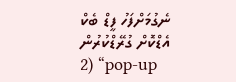ނެގުމަށްފަހު ފީޑް ބެކް އެޑްކޮށް ގުރޭޑްކުރުން
2) “pop-up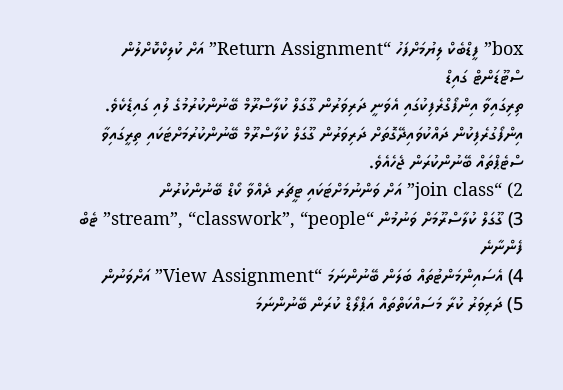box” ފީޑްބެކް ލިޔުމަށްފަހު “Return Assignment” އަށް ކުލިކްކޮށްލުން
ސްޓޫޑަންޓް ގައިޑް
ތިރިގައިވާ އިންފޯގްރެފިކުގައި އެވަނީ ދަރިވަރުން ގޫގަލް ކުލާސްރޫމް ބޭނުންކުރުމުގެ ލުއި ގައިޑެކެވެ.
އިންފޯގުރެފިކުން ދައްކުވައިދޭގޮތަށް ދަރިވަރުން ގޫގަލް ކުލާސްރޫމް ބޭނުންކުރުމަށްޓަކައި ތިރީގައިވާ ސްޓެޕްތައް ބޭނުންކުރަން ޖެހެއެވެ.
2) “join class” އަށް ވަންނުމަށްޓަކައި ޓީޗަރ ދެއްވާ ކޯޑް ބޭނުންކުރުން
3) ގޫގަލް ކުލާސްރޫމަށް ވަނުމުން “stream”, “classwork”, “people” ޓެބް ފެންނާނެ
4) އެސައިންމަންޓުތައް ބަލަން ބޭނުންނަމަ “View Assignment” އަށްވަނުން
5) ދަރިވަރު ކުރާ މަސައްކަތްތައް އަޕްލޯޑް ކުރަން ބޭނުންނަމަ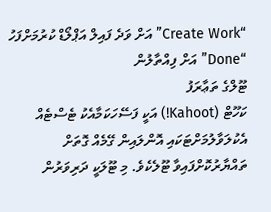“Create Work” އަށް ވަދެ ފައިލް އަޕްލޯޑް ކުރުމަށްފަހު “Done” އަށް ފިއްތާލުން
ޓޫލްގެ ތަޢާރަފު
ކަހޫޓް (Kahoot!) އަކީ ފަސޭހަކަމާއެކު ޓެސްޓެއް އެކުލަވާލުމަށްޓަކައި އޮންލައިން ގޭމެއް ގޮތަށް ތައްޔާރުކޮށްފައިވާ ޓޫލެކެވެ. މި ޓޫލަކީ ދަރިވަރުން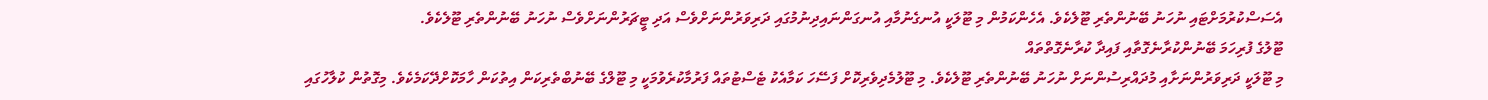އެސަސްކުރުމަށްޓައި ނުހަނު ބޭނުންތެރި ޓޫލެކެވެ. އެހެންކަމުން މި ޓޫލަކީ އުނގެނުމާއި އުނގަންނައިދިނުމުގައި ދަރިވަރުންނަށްވެސް އަދި ޓީޗަރުންނަށްވެސް ނުހަނު ބޭނުންތެރި ޓޫލެކެވެ.
ޓޫލުގެ ފުރިހަމަ ބޭނުންކުރާނެގޮތާއި ފައިދާ ކުރާނެގޮތްތައް
މި ޓޫލަކީ ދަރިވަރުންނަށާއި މުދައްރިސުންނަށް ނުހަނު ބޭނުންތެރި ޓޫލެކެވެ. މި ޓޫލުމެދިވެރިކޮށް ފަސޭހަ ކަމާއެކު ޓެސްޓުތައް ފަރުމާކުރެވުމަކީ މި ޓޫލްގެ ބޭނުބްތެރިކަން އިތުކަން ހާމަކޮށްދޭކަމެކެވެ. މިގޮތުން ކުލާހުގައި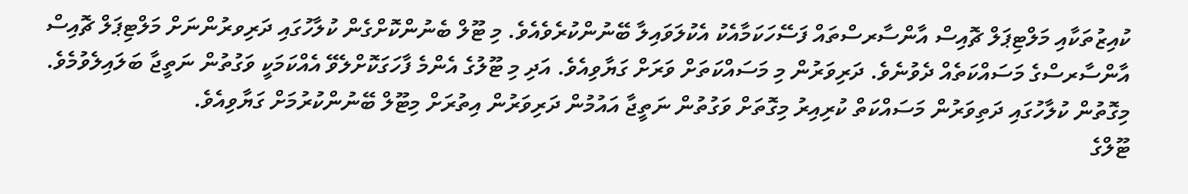ކުއިޒުތަކާއި މަލްޓިޕަލް ޗޮއިސް އާންސާރސްތައް ފަސޭހަކަމާއެކު އެކުލަވައިލާ ބޭނުންކުރެވެއެވެ. މި ޓޫލް ބެނުންކޮށްގެން ކުލާހުގައި ދަރިވރުންނަށް މަލްޓިޕަލް ޗޮއިސް އާންސާރސްގެ މަސައްކަތެއް ދެވުނެވެ. ދަރިވަރުން މި މަސައްކަތަށް ވަރަށް ގަޔާވިއެވެ. އަދި މި ޓޫލުގެ އެންމެ ފާހަގަކޮށްލެވޭ އެއްކަމަކީ ވަގުތުން ނަތީޖާ ބަލައިލެވުމެވެ. މިގޮތުން ކުލާހުގައި ދަތިވަރުން މަސައްކަތް ކުރިއިރު މިގޮތަށް ވަގުތުން ނަތީޖާ އައުމުން ދަރިވަރުން އިތުރަށް މިޓޫލް ބޭނުންކުރުމަށް ގަޔާވިއެވެ.
ޓޫލްގެ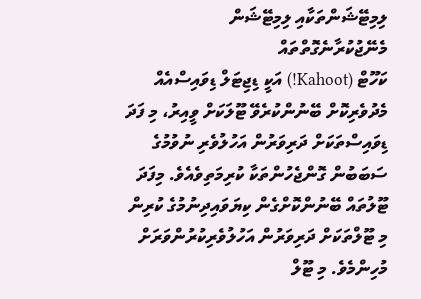ލިމިޓޭޝަންތަކާއި ލިމިޓޭޝަން މެނޭޖުކުރާނެގޮތްތައް
ކަހޫޓް (Kahoot!) އަކީ ޑިޖިޓަލް ޑިވައިސްއެއް މެދުވެރިކޮށް ބޭނުންކުރެވޭ ޓޫލަކަށް ވީއިރު، މި ފަދަ ޑިވައިސްތަކަށް ދަރިވަރުން އަހުލުވެރި ނުވުމުގެ ސަބަބުން ގޮންޖެހުންތަކާ ކުރިމަތިވެއެވެ. މިފަދަ ޓޫލުތައް ބޭނުންކޮށްގެން ކިޔަވައިދިނުމުގެ ކުރިން މި ޓޫލްތަކަށް ދަރިވަރުން އަހުލުވެރިކުރުންވަރަށް މުހިންމެވެ. މި ޓޫލް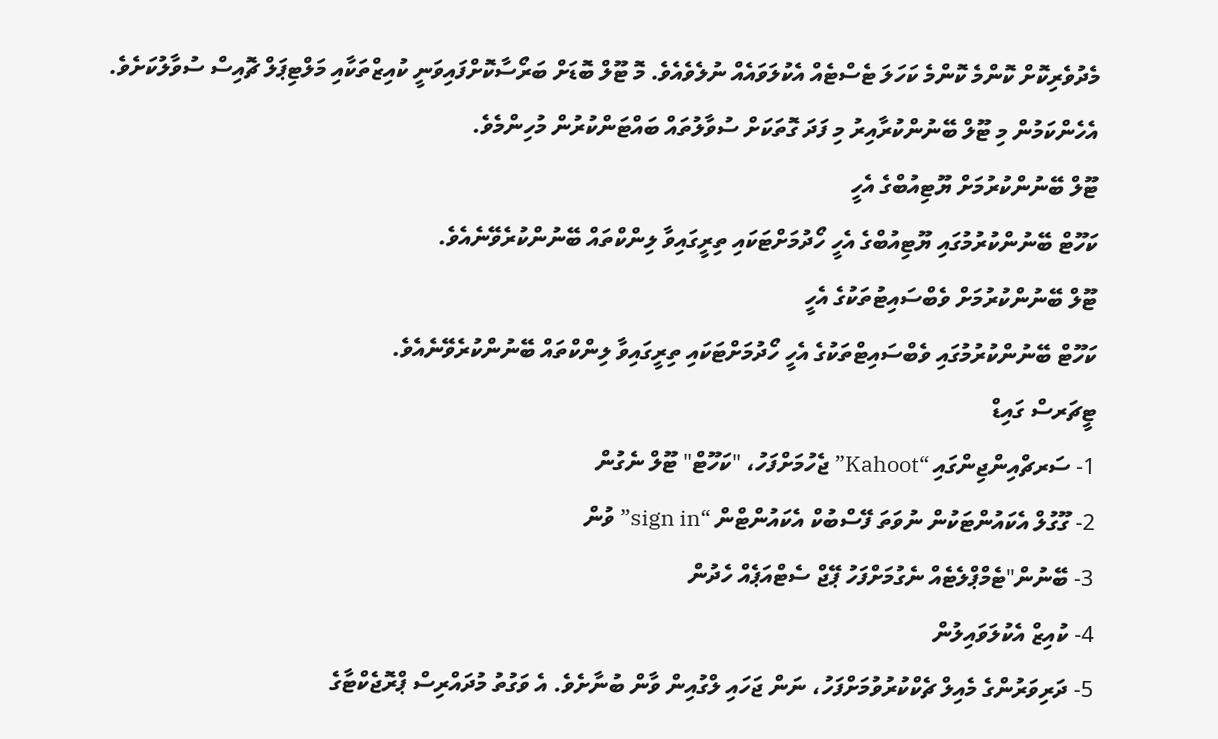މެދުވެރިކޮށް ކޮންމެ ކޮންމެ ކަހަލަ ޓެސްޓެއް އެކުލަވައެއް ނުލެވެއެވެ. މޮ ޓޫލް ބޮޑަށް ބަރޯސާކޮށްފައިވަނީ ކުއިޒްތަކާއި މަލްޓިޕަލް ޗޮއިސް ސުވާލުކަށެވެ. އެހެންކަމުން މި ޓޫލް ބޭނުންކުރާއިރު މި ފަދަ ގޮތަކަށް ސުވާލުތައް ބައްޓަންކުރުން މުހިންމެވެ.
ޓޫލް ބޭނުންކުރުމަށް ޔޫޓިއުބްގެ އެހީ
ކަހޫޓް ބޭނުންކުރުމުގައި ޔޫޓިއުބްގެ އެހީ ހޯދުމަށްޓަކައި ތިރީގައިވާ ލިންކްތައް ބޭނުންކުރެވޭނެއެވެ.
ޓޫލް ބޭނުންކުރުމަށް ވެބްސައިޓުތަކުގެ އެހީ
ކަހޫޓް ބޭނުންކުރުމުގައި ވެބްސައިޓްތަކުގެ އެހީ ހޯދުމަށްޓަކައި ތިރީގައިވާ ލިންކްތައް ބޭނުންކުރެވޭނެއެވެ.
ޓީޗަރސް ގައިޑް
1- ސަރޗްއިންޖިންގައި “Kahoot” ޖެހުމަށްފަހު، "ކަހޫޓް" ޓޫލް ނެގުން
2- ގޫގުލް އެކައުންޓަކުން ނުވަތަ ފޭސްބުކް އެކައުންޓްން “sign in” ވުން
3- ބޭނުން"ޓެމްޕްލެޓެއް ނެގުމަށްފަހު ޕޭޖް ސެޓްއަޕެއް ހެދުން
4- ކުއިޒް އެކުލަވައިލުން
5- ދަރިވަރުންގެ މެއިލް ޗެކްކުރުވުމަށްފަހު، ނަން ޖަހައި ލްގުއިން ވާން ބުނާށެވެ. އެ ވަގުތު މުދައްރިސް ޕްރޮޖެކްޓާގެ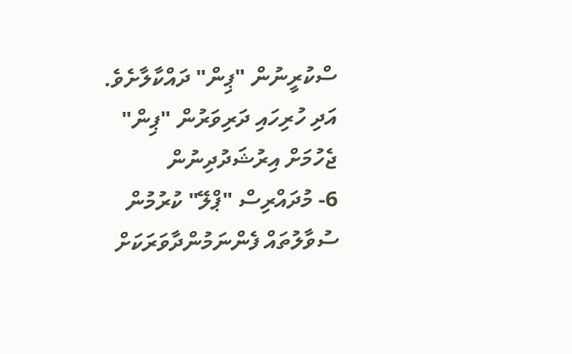ސްކުރީނުން "ޕިން" ދައްކާލާށެވެ. އަދި ހުރިހައި ދަރިވަރުން "ޕިން" ޖެހުމަށް އިރުޝަދުދިނުން
6- މުދައްރިސް "ޕްލޭ" ކުރުމުން ސުވާލުތައް ފެންނަމުންދާވަރަކަށް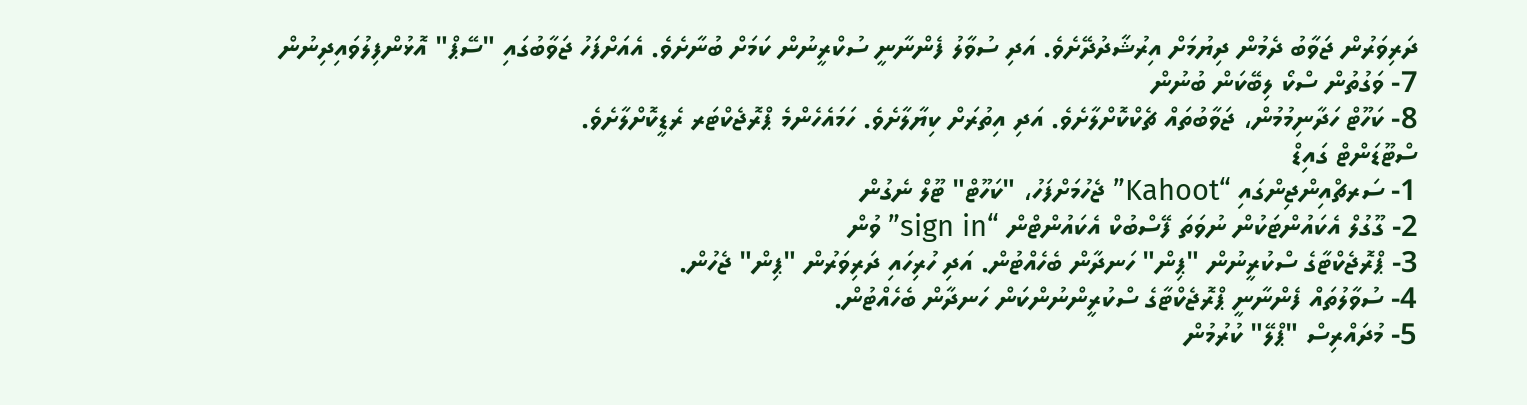ދަރިވަރުން ޖަވާބު ދެމުން ދިޔުމަށް އިރުޝާދުދޭށެވެ. އަދި ސުވާލު ފެންނާނީ ސުކްރީނުން ކަމަށް ބުނާށެވެ. އެއަށްފަހު ޖަވާބުގައި "ސޭޕް" އޮޅުންފިލުވައިދިނުން
7- ވަގުތުން ސްކޯ ލިބޭކަން ބުނުން
8- ކަހޫޓް ހަދާނިމުމުން، ޖަވާބުތައް ޗެކްކޮށްލާށެވެ. އަދި އިތުރަށް ކިޔާލާށެވެ. ހަމައެހެންމެ ޕްރޮޖެކްޓަރ ރެޑީކޮށްލާށެވެ.
ސްޓޫޑަންޓް ގައިޑް
1- ސަރޗްއިންޖިންގައި “Kahoot” ޖެހުމަށްފަހު، "ކަހޫޓް" ޓޫލް ނެގުން
2- ގޫގުލް އެކައުންޓަކުން ނުވަތަ ފޭސްބުކް އެކައުންޓްން “sign in” ވުން
3- ޕްރޮޖެކްޓާގެ ސްކުރީނުން "ޕިން" ހަނދާން ބެހެއްޓުން. އަދި ހުރިހައި ދަރިވަރުން "ޕިން" ޖެހުން.
4- ސުވާލުތައް ފެންނާނީ ޕްރޮޖެކްޓާގެ ސްކުރީންނުންކަން ހަނދާން ބެހެއްޓުން.
5- މުދައްރިސް "ޕްލޭ" ކުރުމުން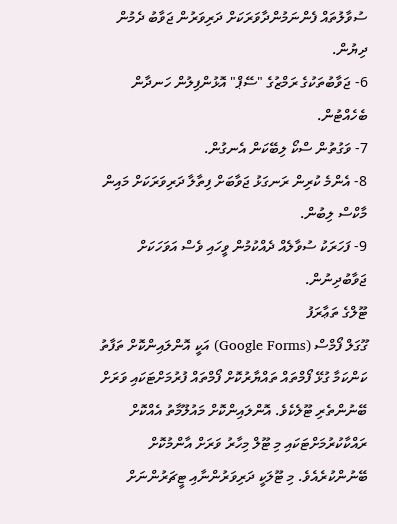ސުވާލުތައް ފެންނަމުންދާވަރަކަށް ދަރިވަރުން ޖަވާބު ދެމުން ދިޔުން.
6- ޖަވާބުތަކުގެ ރަމްޒުގެ "ސޭޕް" އޮޅުންފިލުން ހަނދާން ބެހެއްޓުން.
7- ވަގުތުން ސްކޯ ލިބޭކަން އެނގުން.
8- އެންމެ ކުރިން ރަނގަޅު ޖަވާބަށް ފިތާލާ ދަރިވަރަކަށް މައިން މާކްސް ލިބުން.
9- ފަހަރަކު ސުވާލެއް ދެއްކުމުން ވީހައި ވެސް އަވަހަކަށް ޖަވާބުދިނުން.
ޓޫލްގެ ތަޢާރަފު
ގޫގަލް ފޯމްސް (Google Forms) އަކީ އޮންލައިންކޮށް ތަފާތު ކަންކަމާ ގުޅޭ ފޯމްތައް ތައްޔާރުކޮށް ފޯމްތައް ފުރުމަށްޓަކައި ވަރަށް ބޭނުންތެރި ޓޫލެކެވެ. އޮންލައިންކޮށް މައުލޫމާތު އެއްކޮށް ރައްކާކުރުމަށްޓަކައި މި ޓޫލް މިހާރު ވަރަށް އާންމުކޮށް ބޭނުންކުރެއެވެ. މި ޓޫލަކީ ދަރިވަރުންނާއި ޓީޗަރުންނަށް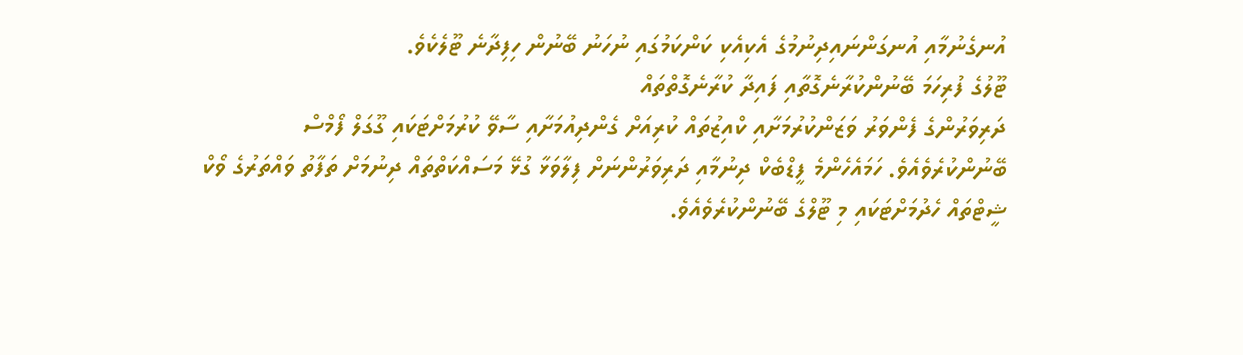އުނގެނުމާއި އުނގަންނައިދިނުމުގެ އެކިއެކި ކަންކަމުގައި ނުހަނު ބޭނުން ހިފިދާނެ ޓޫލެކެވެ.
ޓޫލުގެ ފުރިހަމަ ބޭނުންކުރާނެގޮތާއި ފައިދާ ކުރާނެގޮތްތައް
ދަރިވަރުންގެ ފެންވަރު ވަޒަންކުރުމަށާއި ކްއިޒުތައް ކުރިއަށް ގެންދިއުމަށާއި ސާވޭ ކުރުމަށްޓަކައި ގޫގަލް ފޯމްސް ބޭނުންކުރެވެއެވެ. ހަމައެހެންމެ ފީޑްބެކް ދިނުމާއި ދަރިވަރުންނަށް ފިލާވަޅާ ގުޅޭ މަސައްކަތްތައް ދިނުމަށް ތަފާތު ވައްތަރުގެ ވޯކް ޝީޓްތައް ހެދުމަށްޓަކައި މި ޓޫލްގެ ބޭނުންކުރެވެއެވެ.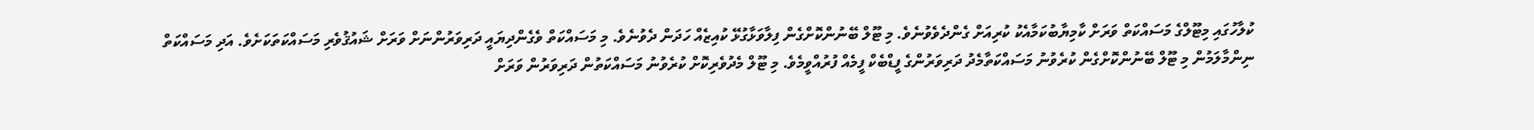ކުލާހުގައި މިޓޫލްގެ މަސައްކަތް ވަރަށް ކާމިޔާބުކަމާއެކު ކުރިއަށް ގެންދެވެވުނެވެ. މި ޓޫލް ބޭނުންކޮށްގެން ފިލާވަޅާގުޅޭ ކުއިޒެއް ހަދަން ދެވުނެވެ. މި މަސައްކަތް ވެގެންދިޔައީ ދަރިވަރުންނަށް ވަރަށް ޝައުޤުވެރި މަސައްކަތަކަށެވެ. އަދި މަސައްކަތް ނިންމާލަމުން މި ޓޫލް ބޭނުންކޮށްގެން ކުރެވުނު މަސައްކަތާމެދު ދަރިވަރުންގެ ފީޑްބެކް ފީމެއް ފުރުއްވީމެވެ. މި ޓޫލް މެދުވެރިކޮށް ކުރެވުނު މަސައްކަތުން ދަރިވަރުން ވަރަށް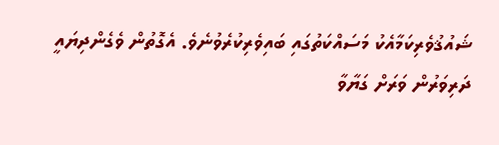ޝައުޤުވެރިކަމާއެކު މަސައްކަތުގައި ބައިވެރިކުރެވުނެވެ. އެގޮތުން ވެގެންދިޔައީ ދަރިވަރުން ވަރަށް ގަޔާވާ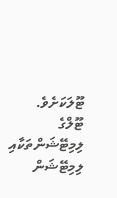ޓޫލަކަށެވެ.
ޓޫލްގެ ލިމިޓޭޝަންތަކާއި ލިމިޓޭޝަން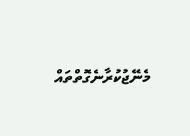މެނޭޖުކުރާނެގޮތްތައް